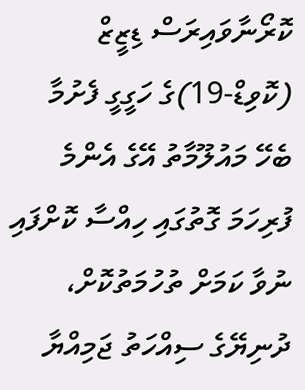ކޮރޯނާވައިރަސް ޑިޒީޒް (ކޮވިޑް-19)ގެ ހަގީގީ ފެށުމާ ބެހޭ މައުލޫމާތު އޭގެ އެންމެ ފުރިހަމަ ގޮތުގައި ހިއްސާ ކޮށްފައި ނުވާ ކަމަށް ތުހުމަތުކޮށް، ދުނިޔޭގެ ސިއްހަތު ޖަމިއްޔާ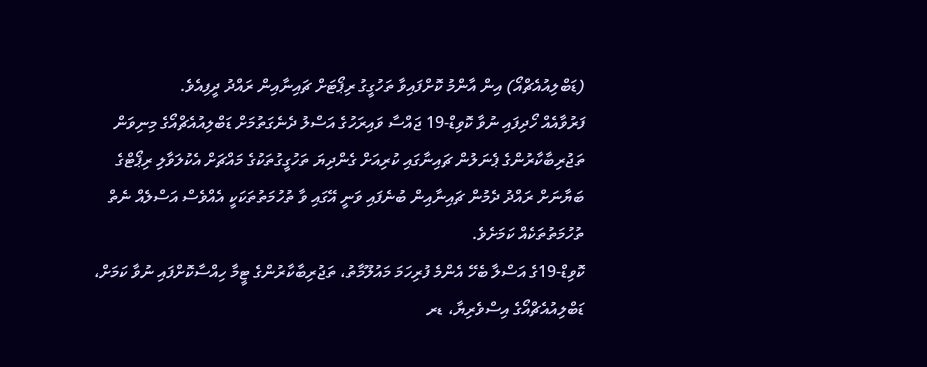(ޑަބްލިއުއެޗްއޯ) އިން އާންމު ކޮށްފައިވާ ތަހުގީގު ރިޕޯޓަށް ޗައިނާއިން ރައްދު ދީފިއެވެ.
ފަރުވާއެއް ހޯދިފައި ނުވާ ކޮވިޑް-19 ޖައްސާ ވައިރަހުގެ އަސްލު ދެނެގަތުމަށް ޑަބްލިއުއެޗްއޯގެ މިނިވަން ތަޖުރިބާކާރުންގެ ޕެނަލުން ޗައިނާގައި ކުރިއަށް ގެންދިޔަ ތަހުގީގުތަކުގެ މައްޗަށް އެކުލަވާލި ރިޕޯޓްގެ ބަޔާނަށް ރައްދު ދެމުން ޗައިނާއިން ބުނެފައި ވަނީ އޭގައި ވާ ތުހުމަތުތަކަކީ އެއްވެސް އަސްލެއް ނެތް ތުހުމަތުތަކެއް ކަމަށެވެ.
ކޮވިޑް-19ގެ އަސްލާ ބެހޭ އެންމެ ފުރިހަމަ މައުލޫމާތު، ތަޖުރިބާކާރުންގެ ޓީމާ ހިއްސާކޮށްފައި ނުވާ ކަމަށް، ޑަބްލިއުއެޗްއޯގެ އިސްވެރިޔާ، ޑރ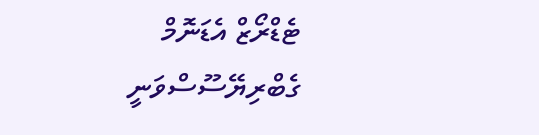ޓެޑްރޯޒް އެޑަނޮމް ގެބްރިޔޭސޫސްވަނީ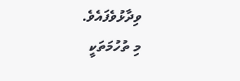ވިދާޅުވެފައެވެ.
މި ތުހުމަތަކީ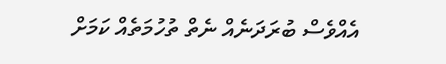އެއްވެސް ބުރަދަނެއް ނެތް ތުހުމަތެއް ކަމަށް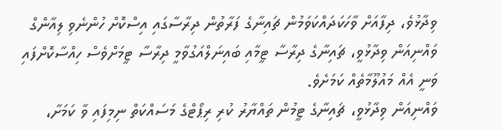ވިދާޅުވެ، ދިފާއަށް ވާހަކަދައްކަވަމުން ޗައިނާގެ ފަރާތުން ދިރާސާގައި އިސްކޮށް ހުންނެވި ލިއާންގް ވައްނިއަން ވިދާޅުވީ، ޗައިނާގެ ދިރާސާ ޓީމާއި ބައިނަލްއަގުވާމީ ދިރާސާ ޓީމަށްވެސް ހިއްސާކޮށްފައި ވަނީ އެއް މައުލޫމާތެއް ކަމަށެވެ.
ވައްނިއަން ވިދާޅުވީ، ޗައިނާގެ ޓީމުން ތައްޔާރު ކުރި ރިޕޯޓްގެ މަސައްކަތް ނިމިފައި ވާ ކަމަށާ،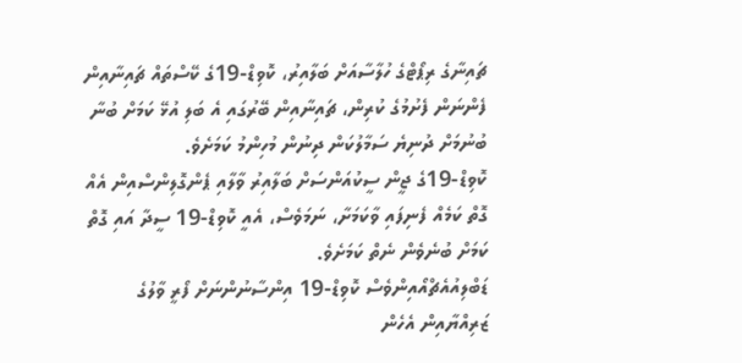ޗައިނާގެ ރިޕޯޓްގެ ހުލާސާއަށް ބަލާއިރު، ކޮވިޑް-19ގެ ކޭސްތައް ޗައިނާއިން ފެންނަން ފެށުމުގެ ކުރިން، ޗައިނާއިން ބޭރުގައި އެ ބަލި އުޅޭ ކަމަށް ބުނާ ބުނުމަށް ދުނިޔެ ސަމާލުކަން ދިނުން މުހިންމު ކަމަށެވެ.
ކޮވިޑް-19ގެ ޖީން ސީކުއަންސަށް ބަލާއިރު ވާލާއި ޕެންގޮލިންސްއިން އެއް ގޮތް ކަމެއް ފެނިފައި ވާކަމަށާ، ނަމަވެސް، އެއީ ކޮވިޑް-19 ސީދާ އައި ގޮތް ކަމަށް ބުނެވެން ނެތް ކަމަށެވެ.
ޑަބްލިއުއެޗްއޯއިންވެސް ކޮވިޑް-19 އިންސާނުންނަށް ފޯރީ ވާލުގެ ޒަރިއްޔާއިން އެހެން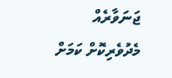ޖަނަވާރެއް މެދުވެރިކޮށް ކަމަށް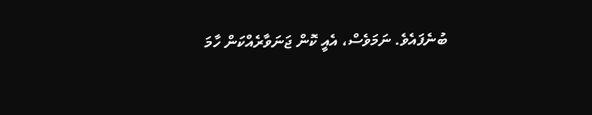ބުނެފައެވެ. ނަމަވެސް، އެއީ ކޮން ޖަނަވާރެއްކަން ހާމަ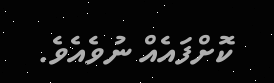ކޮށްފައެއް ނުވެއެވެ.